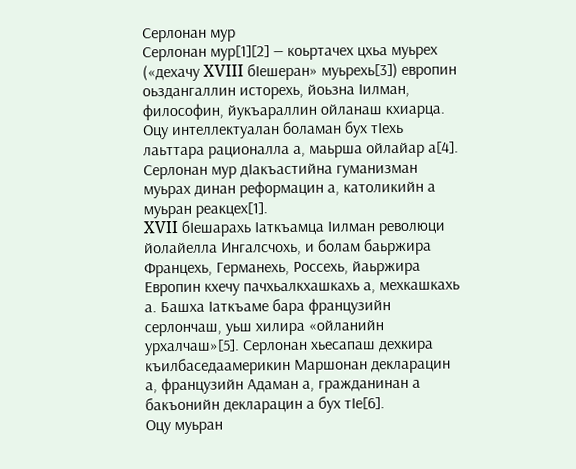Серлонан мур
Серлонан мур[1][2] — коьртачех цхьа муьрех («дехачу XVIII бӀешеран» муьрехь[3]) европин оьздангаллин исторехь, йоьзна Ӏилман, философин, йукъараллин ойланаш кхиарца.
Оцу интеллектуалан боламан бух тӀехь лаьттара рационалла а, маьрша ойлайар а[4]. Серлонан мур дӀакъастийна гуманизман муьрах динан реформацин а, католикийн а муьран реакцех[1].
XVII бӀешарахь Ӏаткъамца Ӏилман революци йолайелла Ингалсчохь, и болам баьржира Францехь, Германехь, Россехь, йаьржира Европин кхечу пачхьалкхашкахь а, мехкашкахь а. Башха Ӏаткъаме бара французийн серлончаш, уьш хилира «ойланийн урхалчаш»[5]. Серлонан хьесапаш дехкира къилбаседаамерикин Маршонан декларацин а, французийн Адаман а, гражданинан а бакъонийн декларацин а бух тӀе[6].
Оцу муьран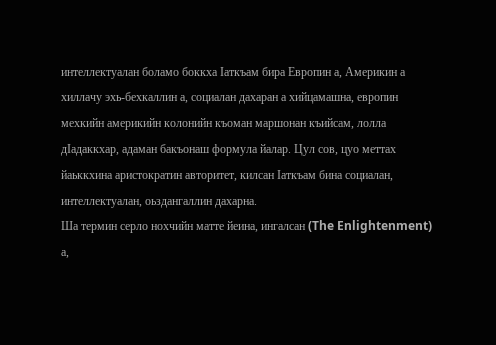интеллектуалан боламо боккха Ӏаткъам бира Европин а, Америкин а хиллачу эхь-бехкаллин а, социалан дахаран а хийцамашна, европин мехкийн америкийн колонийн къоман маршонан къийсам, лолла дӀадаккхар, адаман бакъонаш формула йалар. Цул сов, цуо меттах йаьккхина аристократин авторитет, килсан Ӏаткъам бина социалан, интеллектуалан, оьздангаллин дахарна.
Ша термин серло нохчийн матте йеина, ингалсан (The Enlightenment) а,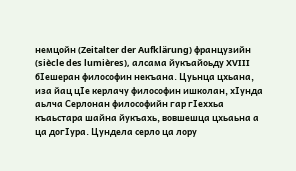немцойн (Zeitalter der Aufklärung) французийн (siècle des lumières), алсама йукъайоьду XVIII бӀешеран философин некъана. Цуьнца цхьана, иза йац цӀе керлачу философин ишколан, хӀунда аьлча Серлонан философийн гар гӀеххьа къаьстара шайна йукъахь, вовшешца цхьаьна а ца догӀура. Цундела серло ца лору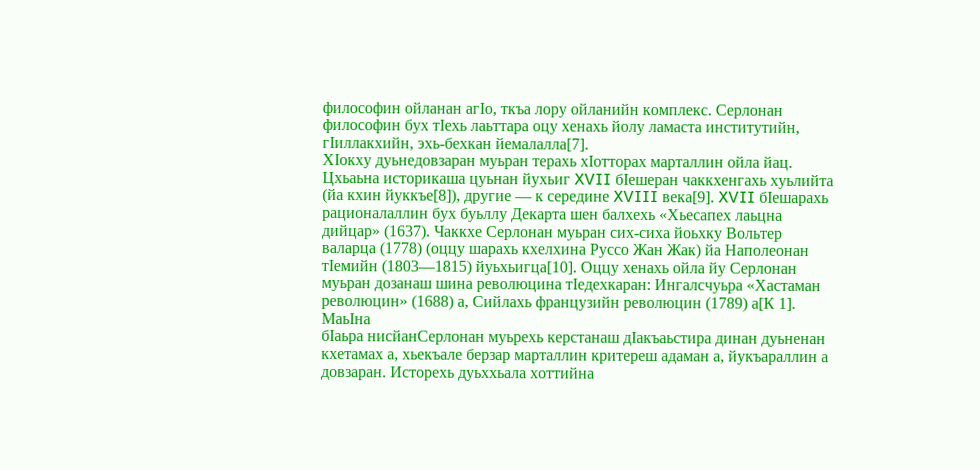философин ойланан агӀо, ткъа лору ойланийн комплекс. Серлонан философин бух тӀехь лаьттара оцу хенахь йолу ламаста институтийн, гӀиллакхийн, эхь-бехкан йемалалла[7].
ХӀокху дуьнедовзаран муьран терахь хӀотторах марталлин ойла йац. Цхьаьна историкаша цуьнан йухьиг XVII бӀешеран чаккхенгахь хуьлийта (йа кхин йуккъе[8]), другие — к середине XVIII века[9]. XVII бӀешарахь рационалаллин бух буьллу Декарта шен балхехь «Хьесапех лаьцна дийцар» (1637). Чаккхе Серлонан муьран сих-сиха йоьхку Вольтер валарца (1778) (оццу шарахь кхелхина Руссо Жан Жак) йа Наполеонан тӀемийн (1803—1815) йуьхьигца[10]. Оццу хенахь ойла йу Серлонан муьран дозанаш шина революцина тӀедехкаран: Ингалсчуьра «Хастаман революцин» (1688) а, Сийлахь французийн революцин (1789) а[К 1].
МаьӀна
бӀаьра нисйанСерлонан муьрехь керстанаш дӀакъаьстира динан дуьненан кхетамах а, хьекъале берзар марталлин критереш адаман а, йукъараллин а довзаран. Исторехь дуьххьала хоттийна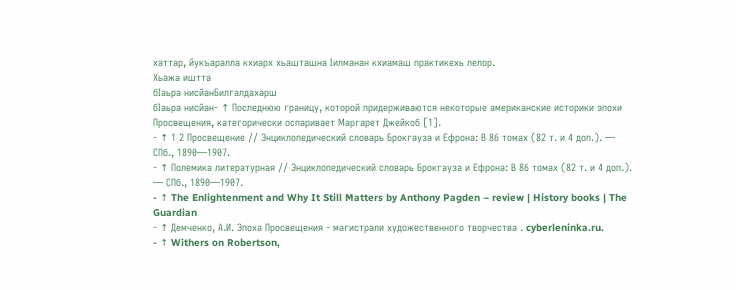хаттар, йукъаралла кхиарх хьашташна Ӏилманан кхиамаш практикехь лелор.
Хьажа иштта
бӀаьра нисйанБилгалдахарш
бӀаьра нисйан- ↑ Последнюю границу, которой придерживаются некоторые американские историки эпохи Просвещения, категорически оспаривает Маргарет Джейкоб [1].
- ↑ 1 2 Просвещение // Энциклопедический словарь Брокгауза и Ефрона: В 86 томах (82 т. и 4 доп.). — СПб., 1890—1907.
- ↑ Полемика литературная // Энциклопедический словарь Брокгауза и Ефрона: В 86 томах (82 т. и 4 доп.). — СПб., 1890—1907.
- ↑ The Enlightenment and Why It Still Matters by Anthony Pagden – review | History books | The Guardian
- ↑ Демченко, А.И. Эпоха Просвещения - магистрали художественного творчества . cyberleninka.ru.
- ↑ Withers on Robertson,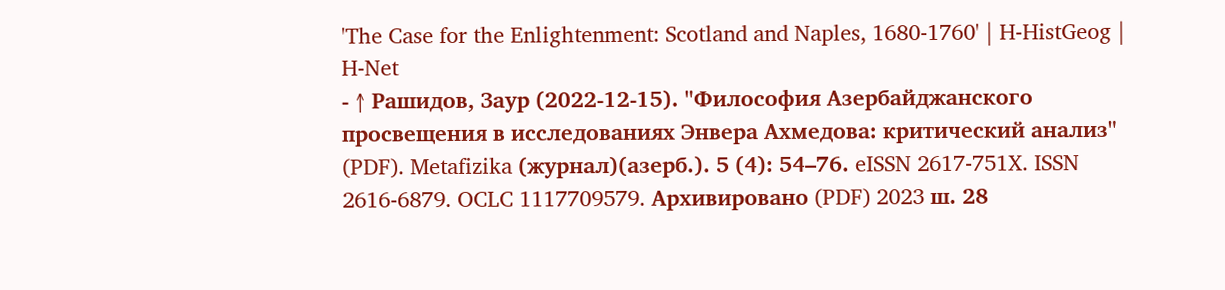'The Case for the Enlightenment: Scotland and Naples, 1680-1760' | H-HistGeog | H-Net
- ↑ Рашидов, Заур (2022-12-15). "Философия Азербайджанского просвещения в исследованиях Энвера Ахмедова: критический анализ" (PDF). Metafizika (журнал)(азерб.). 5 (4): 54–76. eISSN 2617-751X. ISSN 2616-6879. OCLC 1117709579. Архивировано (PDF) 2023 ш. 28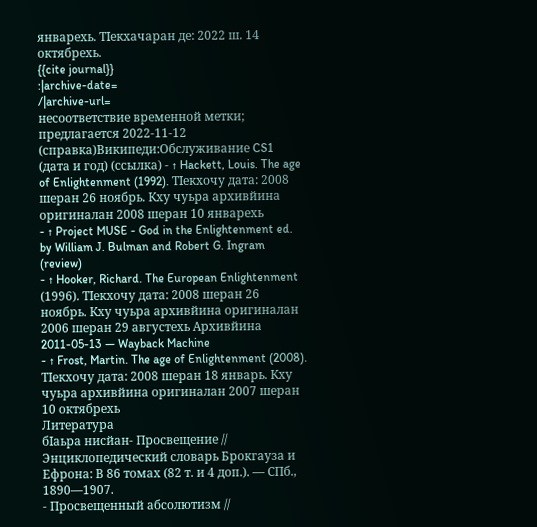январехь. ТӀекхачаран де: 2022 ш. 14 октябрехь.
{{cite journal}}
:|archive-date=
/|archive-url=
несоответствие временной метки; предлагается 2022-11-12 (справка)Википеди:Обслуживание CS1 (дата и год) (ссылка) - ↑ Hackett, Louis. The age of Enlightenment (1992). ТӀекхочу дата: 2008 шеран 26 ноябрь. Кху чуьра архивйина оригиналан 2008 шеран 10 январехь
- ↑ Project MUSE - God in the Enlightenment ed. by William J. Bulman and Robert G. Ingram (review)
- ↑ Hooker, Richard. The European Enlightenment (1996). ТӀекхочу дата: 2008 шеран 26 ноябрь. Кху чуьра архивйина оригиналан 2006 шеран 29 августехь Архивйина 2011-05-13 — Wayback Machine
- ↑ Frost, Martin. The age of Enlightenment (2008). ТӀекхочу дата: 2008 шеран 18 январь. Кху чуьра архивйина оригиналан 2007 шеран 10 октябрехь
Литература
бӀаьра нисйан- Просвещение // Энциклопедический словарь Брокгауза и Ефрона: В 86 томах (82 т. и 4 доп.). — СПб., 1890—1907.
- Просвещенный абсолютизм //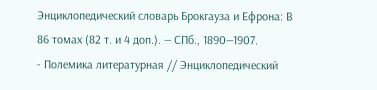Энциклопедический словарь Брокгауза и Ефрона: В 86 томах (82 т. и 4 доп.). — СПб., 1890—1907.
- Полемика литературная // Энциклопедический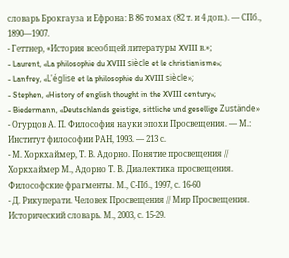словарь Брокгауза и Ефрона: В 86 томах (82 т. и 4 доп.). — СПб., 1890—1907.
- Геттнер, «История всеобщей литературы XVIII в.»;
- Laurent, «La philosophie du XVIII siècle et le christianisme»;
- Lanfrey, «L'église et la philosophie du XVIII siècle»;
- Stephen, «History of english thought in the XVIII century»;
- Biedermann, «Deutschlands geistige, sittliche und gesellige Zustände»
- Огурцов А. П. Философия науки эпохи Просвещения. — М.: Институт философии РАН, 1993. — 213 с.
- М. Хоркхаймер, Т. В. Адорно. Понятие просвещения // Хоркхаймер М., Адорно Т. В. Диалектика просвещения. Философские фрагменты. М., С-Пб., 1997, с. 16-60
- Д. Рикуперати. Человек Просвещения // Мир Просвещения. Исторический словарь. М., 2003, с. 15-29.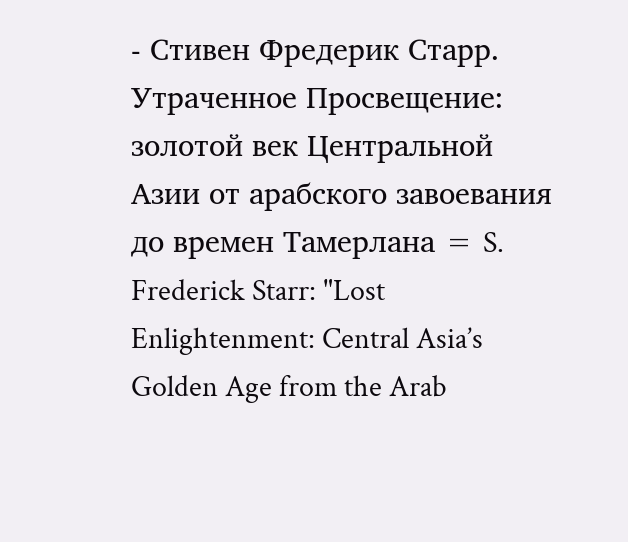- Стивен Фредерик Старр. Утраченное Просвещение: золотой век Центральной Азии от арабского завоевания до времен Тамерлана = S. Frederick Starr: "Lost Enlightenment: Central Asia’s Golden Age from the Arab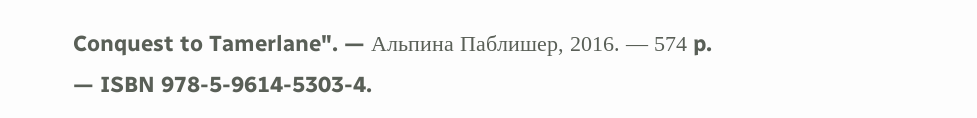Conquest to Tamerlane". — Альпина Паблишер, 2016. — 574 p. — ISBN 978-5-9614-5303-4.